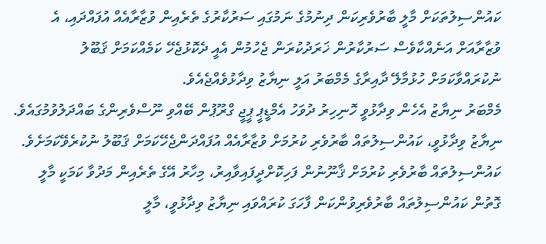ކައުންސިލުތަކަށް މާލީ ބާރުވެރިކަން ދިނުމުގެ ނަމުގައި ސަރުކާރުގެ ތެރެއިން ވުޒާރާއެއް އުފައްދައި، އެ ވުޒާރާއަށް އަނެއްކާވެސް ސަރުކާރުން ޚަރަދުކުރަން ޖެހުމުން އެއީ ދެކޮޅުޖެހޭ ކަމެއްކަމަށް ޤަބޫލު ނުކުރައްވާކަމަށް ހުޅުމާލޭ ދާއިރާގެ މެމްބަރު އަލީ ނިޔާޒު ވިދާޅުވެއްޖެއެވެ.
މެމްބަރު ނިޔާޒު އެހެން ވިދާޅުވީ ހޮނިހިރު ދުވަހު އެމްޑީޕީ ޕީޖީ ގްރޫޕުން ބޭއްވި ނޫސްވެރިންގެ ބައްދަލުވުމުގައެވެ.
ނިޔާޒު ވިދާޅުވީ، ކައުންސިލުތައް ބާރުވެރި ކުރުމަށް ވުޒާރާއެއް އުފައްދަންޖެހޭކަމަށް ޤަބޫލު ނުކުރެވޭކަމަށެވެ.
ކައުންސިލުތައް ބާރުވެރި ކުރުމަށް ޤާނޫނުން ފަހިކޮށްދީފައިވާއިރު، މިހާރު އޭގެ ތެރެއިން މަދުވާ ކަމަކީ މާލީ ގޮތުން ކައުންސިލުތައް ބާރުވެރިވުންކަން ފާހަގަ ކުރައްވައި ނިޔާޒު ވިދާޅުވީ، މާލީ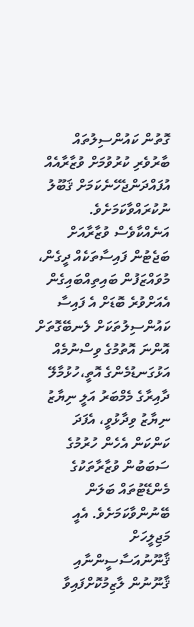ގޮތުން ކައުންސިލުތައް ބާރުވެރި ކުރުވުމަށް ވުޒާރާއެއް އުފައްދަންޖެހޭނެކަމަށް ޤަބޫލު ނުކުރައްވާކަމަށެވެ.
އަނެއްކާވެސް ވުޒާރާއަށް ބަޖެޓުން ފައިސާތަކެއް ދީގެން، މުވައްޒަފުން ބައިތިއްބައިގެން އެއަށްވުރެ ބޮޑަށް އެ ފައިސާ ކައުންސިލުތަކަށް ލެނބޭގޮތަށް އޮންނަ އޮތުމުގެ ވިސްނުމެއް އަޅުގަނޑުމެންގެ އޮތީ،ހުޅުމާލޭ ދާއިރާގެ މެމްބަރު އަލީ ނިޔާޒު
ނިޔާޒު ވިދާޅުވީ، އެފަދަ ކަންކަން އެހެން ހުރުމުގެ ސަބަބުން ވުޒާރާތަކުގެ މެންޑޭޓުތައް ބަލަން ބޭނުންވާކަމަށެވެ. އެއީ މަޖިލީހަށް ޤާނޫނުއަސާސީންނާއި ޤާނޫނުން ލާޒިމުކޮށްފައިވާ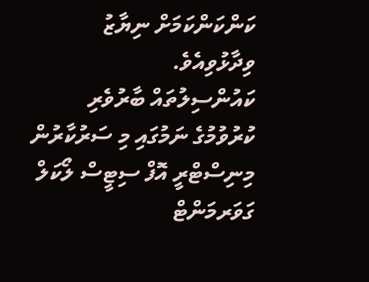ކަންކަންކަމަށް ނިޔާޒު ވިދާޅުވިއެވެ.
ކައުންސިލުތައް ބާރުވެރި ކުރުވުމުގެ ނަމުގައި މި ސަރުކާރުން މިނިސްޓްރީ އޮފް ސިޓީސް ލޯކަލް ގަވަރމަންޓް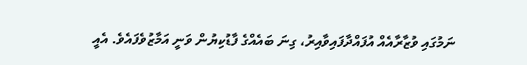ނަމުގައި ވުޒާރާއެއް އުފައްދާފައިވާއިރު، ގިނަ ބައެއްގެ ފާޑުކިޔުން ވަނީ އަމާޒުވެފައެވެ. އެއީ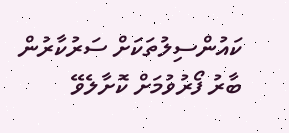ކައުންސިލުތަކަށް ސަރުކާރުން ބާރު ފޯރުވުމަށް ކޮށާލެވޭ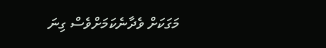މަގަކަށް ވެދާނެކަމަށްވެސް ގިނަ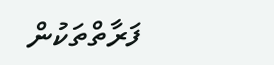ފަރާތްތަކުން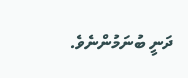ދަނީ ބުނަމުންނެވެ.